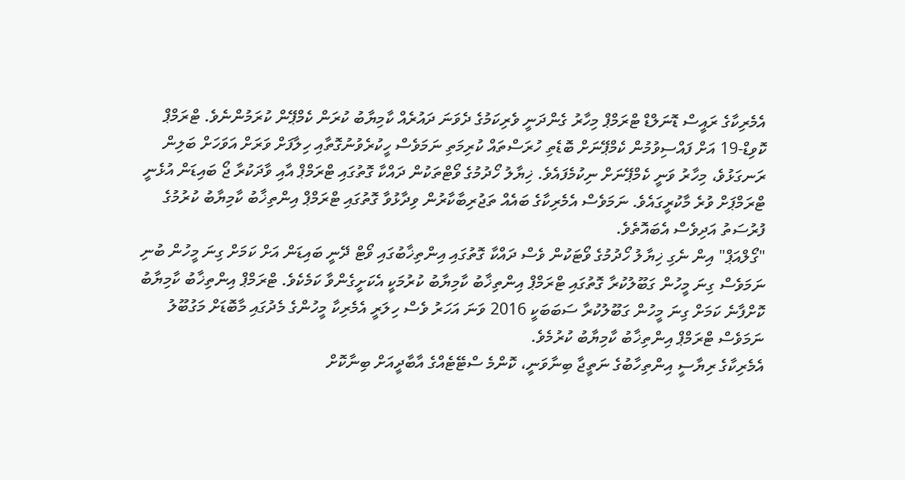އެމެރިކާގެ ރައީސް ޑޮނަލްޑް ޓްރަމްޕް މިހާރު ގެންދަނީ ވެރިކަމުގެ ދެވަނަ ދައުރެއް ކާމިޔާބު ކުރަން ކެމްޕޭން ކުރަމުންނެވެ. ޓްރަމްޕް ކޮވިޑް-19 އަށް ފައްސިވުމުން ކެމްޕޭނަށް ބޮޑެތި ހުރަސްތައް ކުރިމަތި ނަމަވެސް ހީކުރެވުނުގޮތާއި ހިލާފަށް ވަރަށް އަވަހަށް ބަލިން ރަނގަޅުވެ، މިހާރު ވަނީ ކެމްޕޭނަށް ނިކުމެފައެވެ. ޚިޔާލު ހޯދުމުގެ ވޯޓްތަކުން ދައްކާ ގޮތުގައި ޓްރަމްޕް އާއި ވާދަކުރާ ޖޯ ބައިޑަން އުޅެނީ ޓްރަމްޕަށް ވުރެ މާކުރީގައެވެ. ނަމަވެސް އެމެރިކާގެ ބައެއް ތަޖުރިބާކާރުން ވިދާޅުވާ ގޮތުގައި ޓްރަމްޕް އިންތިޚާބު ކާމިޔާބު ކުރުމުގެ ފުރުސަތު އަދިވެސް އެބައޮތެވެ.
"ގޯލްއަޕް" އިން ނެގި ޚިޔާލު ހޯދުމުގެ ވޯޓަކުން ވެސް ދައްކާ ގޮތުގައި އިންތިޚާބުގައި ވޯޓް ދޭނީ ބައިޑަން އަށް ކަމަށް ގިނަ މީހުން ބުނި ނަމަވެސް ގިނަ މީހުން ގަބޫލުކުރާ ގޮތުގައި ޓްރަމްޕް އިންތިޚާބު ކާމިޔާބު ކުރުމަކީ އެކަށީގެންވާ ކަމެކެވެ. ޓްރަމްޕް އިންތިޚާބު ކާމިޔާބު ކޮށްފާނެ ކަމަށް ގިނަ މީހުން ގަބޫލުކުރާ ސަބަބަކީ 2016 ވަނަ އަހަރު ވެސް ހިލަރީ އެމެރިކާ މީހުންގެ މެދުގައި މާބޮޑަށް މަގުބޫލު ނަމަވެސް ޓްރަމްޕް އިންތިޚާބު ކާމިޔާބު ކުރުމެވެ.
އެމެރިކާގެ ރިޔާސީ އިންތިހާބުގެ ނަތީޖާ ބިނާވަނީ، ކޮންމެ ސްޓޭޓެއްގެ އާބާދީއަށް ބިނާކޮށް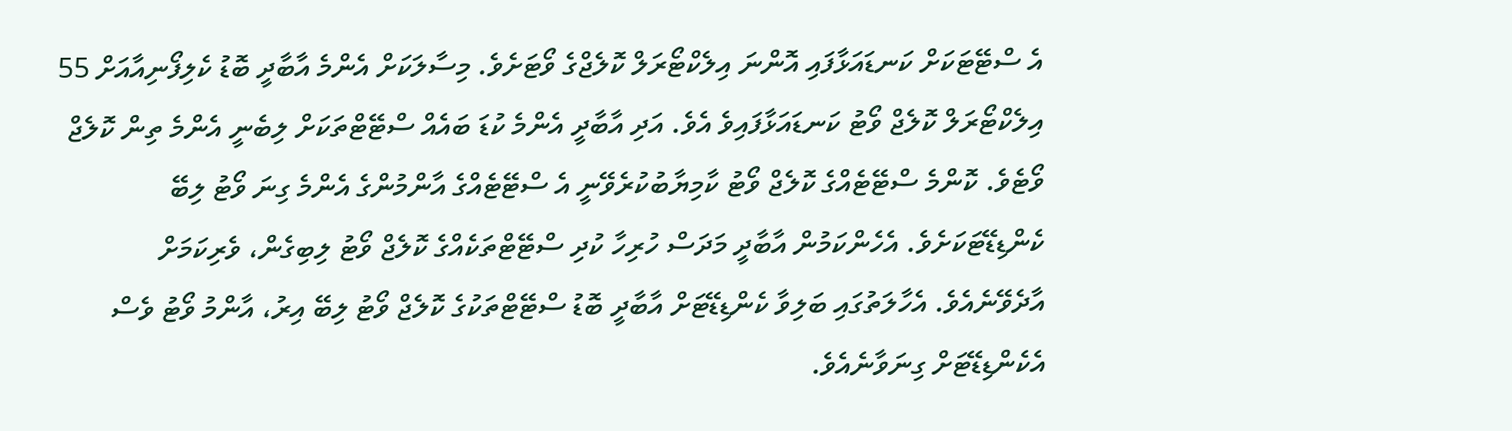އެ ސްޓޭޓަކަށް ކަނޑައަޅާފައި އޮންނަ އިލެކްޓޯރަލް ކޮލެޖްގެ ވޯޓަށެވެ. މިސާލަކަށް އެންމެ އާބާދީ ބޮޑު ކެލިފޯނިއާއަށް 55 އިލެކްޓޯރަލް ކޮލެޖް ވޯޓު ކަނޑައަޅާފައިވެ އެވެ. އަދި އާބާދީ އެންމެ ކުޑަ ބައެއް ސްޓޭޓްތަކަށް ލިބެނީ އެންމެ ތިން ކޮލެޖް ވޯޓެވެ. ކޮންމެ ސްޓޭޓެއްގެ ކޮލެޖް ވޯޓު ކާމިޔާބުކުރެވޭނީ އެ ސްޓޭޓެއްގެ އާންމުންގެ އެންމެ ގިނަ ވޯޓު ލިބޭ ކެންޑިޑޭޓަކަށެވެ. އެހެންކަމުން އާބާދީ މަދަސް ހުރިހާ ކުދި ސްޓޭޓްތަކެއްގެ ކޮލެޖް ވޯޓު ލިބިގެން، ވެރިކަމަށް އާދެވޭނެއެވެ. އެހާލަތުގައި ބަލިވާ ކެންޑިޑޭޓަށް އާބާދީ ބޮޑު ސްޓޭޓްތަކުގެ ކޮލެޖް ވޯޓު ލިބޭ އިރު، އާންމު ވޯޓު ވެސް އެކެންޑިޑޭޓަށް ގިނަވާނެއެވެ.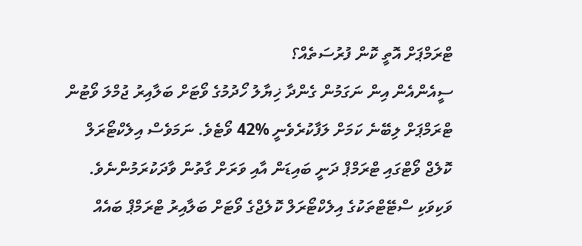ޓްރަމްޕަށް އޮތީ ކޮން ފުރުސަތެއް؟
ސީއެންއެން އިން ނަގަމުން ގެންދާ ޚިޔާލު ހޯދުމުގެ ވޯޓަށް ބަލާއިރު ޖުމްލަ ވޯޓުން ޓްރަމްޕަށް ލިބޭނެ ކަމަށް ލަފާކުރެވެނީ %42 ވޯޓެވެ. ނަމަވެސް އިލެކްޓޯރަލް ކޮލެޖް ވޯޓްގައި ޓްރަމްޕް ދަނީ ބައިޑަން އާއި ވަރަށް ގާތުން ވާދަކުރަމުންނެވެ. ވަކިވަކި ސްޓޭޓްތަކުގެ އިލެކްޓޯރަލް ކޮލެޖްގެ ވޯޓަށް ބަލާއިރު ޓްރަމްޕް ބައެއް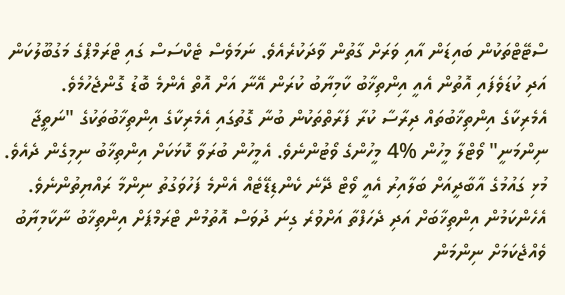ސްޓޭޓްތަކުން ބައިޑަން އާއި ވަރަށް ގާތުން ވާދަކުރެއެވެ. ނަމަވެސް ޓެކްސަސް ގައި ޓްރަމްޕްގެ މަގުބޫލުކަން އަދި ކުޑަވެފައި އޮތުން އެއީ އިންތިޚާބު ކާމިޔާބު ކުރަން އޭނާ އަށް އޮތް އެންމެ ބޮޑު ގޮންޖެހުމެވެ.
އެމެރިކާގެ އިންތިޚާބުތައް ދިރާސާ ކުރާ ފަރާތްތަކުން ބުނާ ގޮތުގައި އެމެރިކާގެ އިންތިޚާބުތަކުގެ "ނަތީޖާ ނިންމަނީ" ވޯޓްލާ މީހުން %4 މީހުންގެ ވޯޓުންނެވެ. އެމީހުން ބުރަވާ ކޮޅަކަށް އިންތިޚާބު ނިމިގެން ދެއެވެ. މުޅި ގައުމުގެ އާބާދީއަށް ބަލާއިރު އެއީ ވޯޓް ދޭނެ ކެންޑިޑޭޓެއް އެންމެ ފަހުވަގުތު ނިންމާ ރައްޔިތުންނެވެ. އެހެންކަމުން އިންތިޚާބަށް އަދި ދެހަފްތާ އަށްވުރެ ގިނަ ދުވަސް އޮތުމުން ޓްރަމްޕަށް އިންތިޚާބު ނާކާމިޔާބު ވެއްޖެކަމަށް ނިންމަން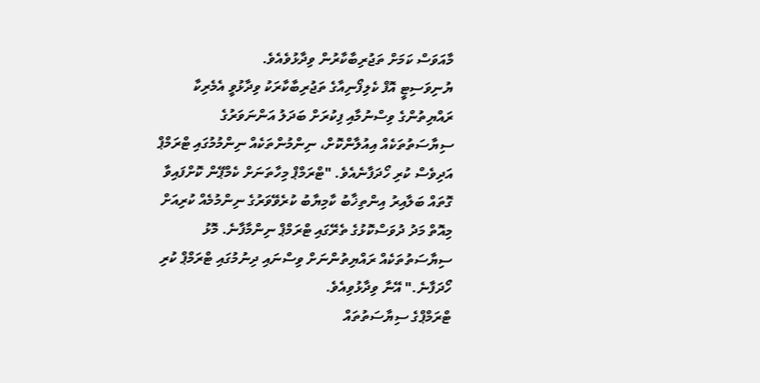މާއަވަސް ކަމަށް ތަޖުރިބާކާރުން ވިދާޅުވެއެވެ.
ޔުނިވަސިޓީ އޮފް ކެލިފޯނިއާގެ ތަޖުރިބާކާރަކު ވިދާޅުވީ އެމެރިކާ ރައްޔިތުންގެ ވިސްނުމާއި ފިކުރަށް ބަދަލު އަންނަވަރުގެ ސިޔާސަތުތަކެއް އިއުލާންކޮށް، ނިންމުންތަކެއް ނިންމުމުގައި ޓްރަމްޕް އަދިވެސް ކުރި ހޯދަފާނެއެވެ. "ޓްރަމްޕް މިހާތަނަށް ކެމްޕޭން ކޮށްފައިވާ ގޮތައް ބަލާއިރު އިންތިޚާބު ކާމިޔާބު ކުރެވޭވަރުގެ ނިންމުމެއް ކުރިއަށް މިއޮތް މަދު ދުވަސްކޮޅުގެ ތެރޭގައި ޓްރަމްޕް ނިންމާފާނެ. މޮޅު ސިޔާސަތުތަކެއް ރައްޔިތުންނަށް ވިސްނައި ދިނުމުގައި ޓްރަމްޕް ކުރި ހޯދަފާނެ." އޭނާ ވިދާޅުވިއެވެ.
ޓްރަމްޕްގެ ސިޔާސަތުތައް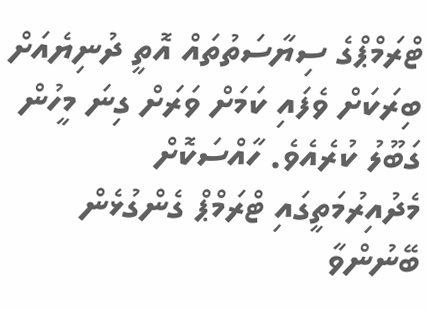ޓްރަމްޕްގެ ސިޔާސަތުތައް އޮތީ ދުނިޔެއަށް ބިރަކަށް ވެފައި ކަމަށް ވަރަށް ގިނަ މީހުން ގަބޫލު ކުރެއެވެ. ހާއްސަކޮށް މެދުއިރުމަތީގައި ޓްރަމްޕް ގެންގުޅެން ބޭނުންވާ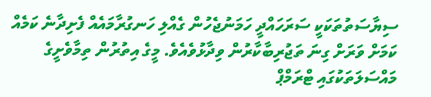ސިޔާސަތުތަކަކީ ސަރަހައްދީ ހަމަނުޖެހުން ގެއްލި ހަނގުރާމައެއް ފެށިދާނެ ކަމެއް ކަމަށް ވަރަށް ގިނަ ތަޖުރިބާކާރުން ވިދާޅުވެއެވެ. މީގެ އިތުރުން ތިމާވެށީގެ މައްސަލަތަކުގައި ޓްރަމްޕް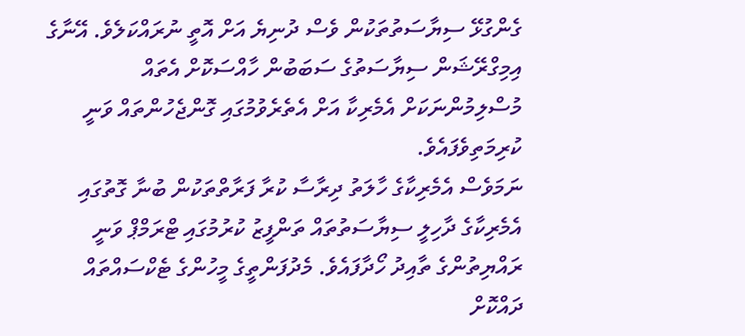ގެންގުޅޭ ސިޔާސަތުތަކުން ވެސް ދުނިޔެ އަށް އޮތީ ނުރައްކަލެވެ. އޭނާގެ އިމިގްރޭޝަން ސިޔާސަތުގެ ސަބަބުން ހާއްސަކޮށް އެތައް މުސްލިމުންނަކަށް އެމެރިކާ އަށް އެތެރެވުމުގައި ގޮންޖެހުންތައް ވަނީ ކުރިމަތިވެފައެވެ.
ނަމަވެސް އެމެރިކާގެ ހާލަތު ދިރާސާ ކުރާ ފަރާތްތަކުން ބުނާ ގޮތުގައި އެމެރިކާގެ ދާހިލީ ސިޔާސަތުތައް ތަންފީޒު ކުރުމުގައި ޓްރަމްޕް ވަނީ ރައްޔިތުންގެ ތާއިދު ހޯދާފައެވެ. މެދުފަންތީގެ މީހުންގެ ޓެކްސައްތައް ދައްކޮށް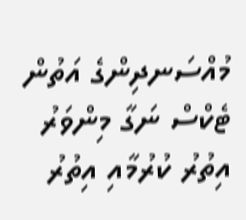މުއްސަނދިންގެ އަތުން ޓެކްސް ނަގާ މިންވަރު އިތުރު ކުރުމާއި އިތުރު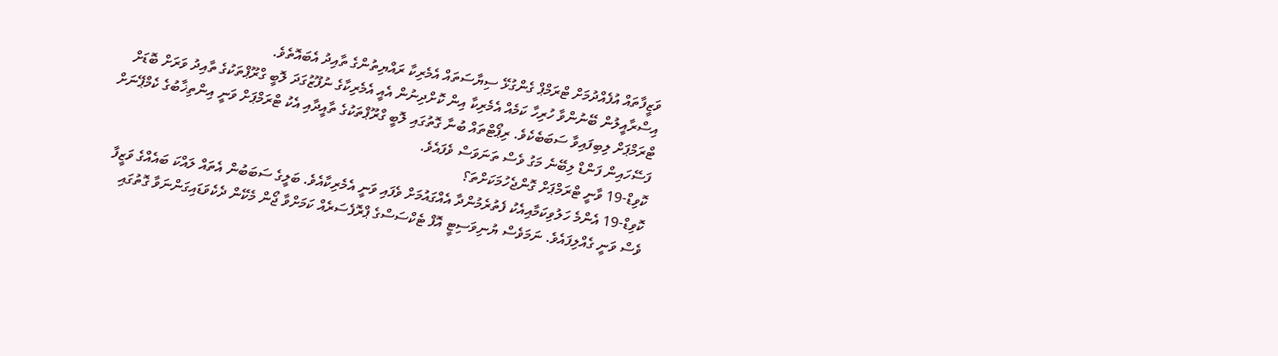ވަޒީފާތައް އުފެއްދުމަށް ޓްރަމްޕް ގެންގުޅޭ ސިޔާސަތައް އެމެރިކާ ރައްޔިތުންގެ ތާއިދު އެބައޮތެވެ.
އިސްރާއީލުން ބޭނުންވާ ހުރިހާ ކަމެއް އެމެރިކާ އިން ކޮށްދިނުން އެއީ އެމެރިކާގެ ނުފޫޒުގަދަ ލޮބީ ގްރޫޕްތަކުގެ ތާއިދު ވަރަށް ބޮޑަށް ޓްރަމްޕަށް ލިބިފައިވާ ސަބަބެކެވެ. ރިޕޯޓްތައް ބުނާ ގޮތުގައި ލޮބީ ގްރޫޕްތަކުގެ ތާއީދާއި އެކު ޓްރަމްޕަށް ވަނީ އިންތިޚާބުގެ ކެމްޕޭނަށް ފަސޭހައިން ފަންޑް ލިބޭނެ މަގު ވެސް ތަނަވަސް ވެފައެވެ.
ކޮވިޑް-19 ވާނީ ޓްރަމްޕަށް ގޮންޖެހުމަކަށްތަ؟
ކޮވިޑް-19 އެންމެ ހަލުވިކަމާއިއެކު ފެތުރެމުންދާ އެއްގައުމަށް ވެފައި ވަނީ އެމެރިކާއެވެ. ބަލީގެ ސަބަބުން އެތައް ލައްކަ ބައެއްގެ ވަޒީފާ ވެސް ވަނީ ގެއްލިފައެވެ. ނަމަވެސް ޔުނިވަސިޓީ އޮފް ޓެކްސަސްގެ ޕްރޮފެސަރެއް ކަމަށްވާ ޖޯން މެކޭން ދެކެވަޑައިގަންނަވާ ގޮތުގައި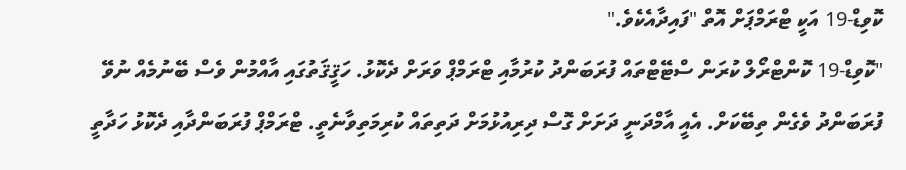ކޮވިޑް-19 އަކީ ޓްރަމްޕަށް އޮތް "ފައިދާއެކެވެ."
"ކޮވިޑް-19 ކޮންޓްރޯލް ކުރަން ސްޓޭޓްތައް ފުރަބަންދު ކުރުމާއި ޓްރަމްޕް ވަރަށް ދެކޮޅު. ހަޤީޤަތުގައި އާއްމުން ވެސް ބޭނުމެއް ނުވޭ ފުރަބަންދު ވެގެން ތިބޭކަށް. އެއީ އާމްދަނީ ދަށަށް ގޮސް ދިރިއުޅުމަށް ދަތިތައް ކުރިމަތިވާނެތީ. ޓްރަމްޕް ފުރަބަންދާއި ދެކޮޅު ހަދާތީ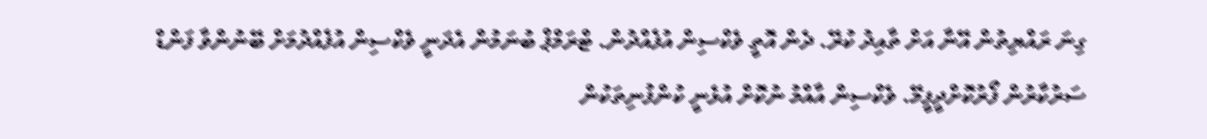ގިނަ ރައްޔިތުން އޭނާ އަށް ތާއިދު ކުރޭ. ދެން އޮތީ ވެކްސިން އުފެއްދުން. ޓްރަމްޕް ބުނަމުން އެދަނީ ވެކްސިން އުފެއްދުމަށް ބޭނުންވާ ފަންޑް ސަރުކާރުން ފޯރުކޮށްދީފީމޭ. ވެކްސިން އާއްމު ނުކޮށް އުޅެނީ ކުންފުނިތަކުން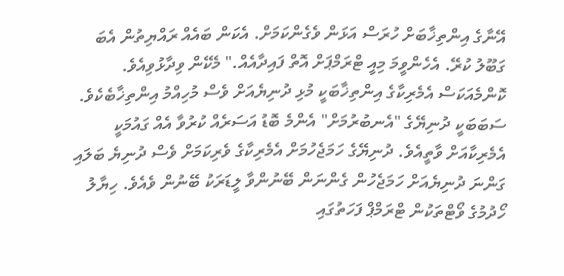އޭނާގެ އިންތިޚާބަށް ހުރަސް އަޅަން ވެގެންކަމަށް. އެކަން ބައެއް ރައްޔިތުން އެބަ ގަބޫލު ކުރޭ. އެހެންވީމަ މިއީ ޓްރަމްޕަށް އޮތް ފައިދާއެއް." މެކޭން ވިދާޅުވިއެވެ.
ކޮންމެއަކަސް އެމެރިކާގެ އިންތިޚާބަކީ މުޅި ދުނިޔެއަށް ވެސް މުހިއްމު އިންތިޚާބެކެވެ. ސަބަބަކީ ދުނިޔޭގެ "އެނބުރުމަށް" އެންމެ ބޮޑު އަސަރެއް ކުރުވާ އެއް ގައުމަކީ އެމެރިކާއަށް ވާތީއެވެ. ދުނިޔޭގެ ހަމަޖެހުމަށް އެމެރިކާގެ ވެރިކަމަށް ވެސް ދުނިޔެ ބަލައި ގަންނަ ދުނިޔެއަށް ހަމަޖެހުން ގެންނަން ބޭނުންވާ ލީޑަރަކު ބޭނުން ވެއެވެ. ހިޔާލު ހޯދުމުގެ ވޯޓްތަކުން ޓްރަމްޕް ފަހަތުގައި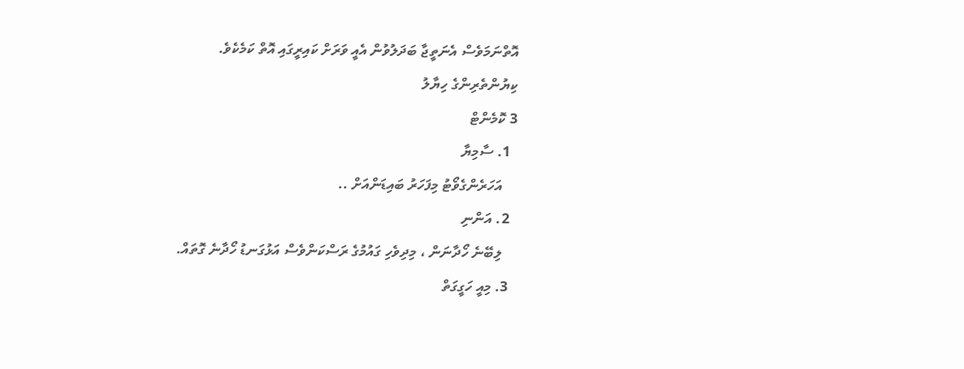އޮތްނަމަވެސް އެނަތީޖާ ބަދަލުވުން އެއީ ވަރަށް ކައިރީގައި އޮތް ކަމެކެވެ.
ކިޔުންތެރިންގެ ހިޔާލު
3 ކޮމެންޓް
  1. ސާމިޔާ
    އަހަރެންގެވޯޓު މިފަހަރު ބައިޑަންއަށް ..
  2. އަންނި
    ލިބޭނެ ހޯދާނަން ، މިދިވެހި ގައުމުގެ ރަސްކަންވެސް އަޅުގަނޑު ހޯދާނެ ގޮތައް.
  3. މިއީ ހަގީގަތް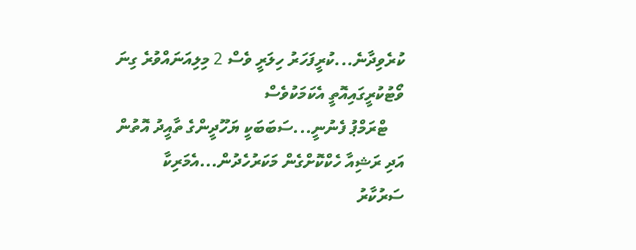ކުރެވިދާނެ...ކުރީފަހަރު ހިލަރީ ވެސް 2 މިލިއަނައްވުރެ ގިނަ ވޯޓުކުރީގައިއޮތީ އެކަމަކުވެސް
    ޓްރަމްޕު ފެނުނީ...ސަބަބަކީ ޔަހޫދީންގެ ތާއީދު އޮތުން އަދި ރަޝިއާ ހެކްކޮށްގެން މަކަރުހެދުން...އެމަރިކާ ސަރުކާރު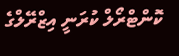ކޮންޓްރޯލް ކުރަނީ އިޒްރޭލްގެ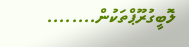ލޮބީގުރޫޕްތަކުން........